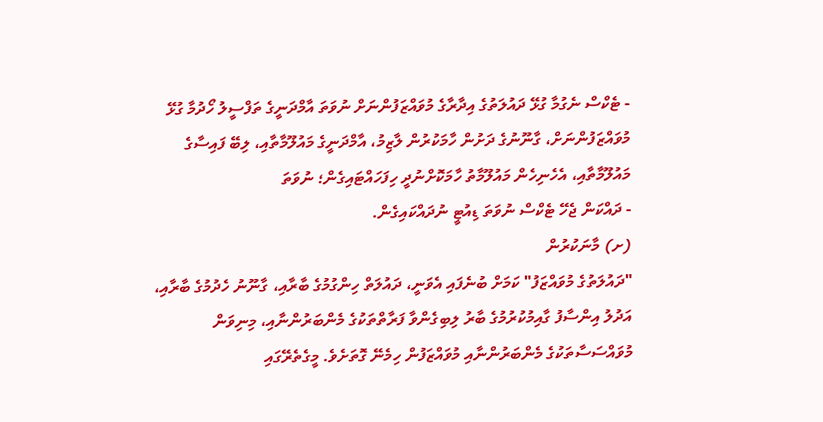- ޓެކްސް ނެގުމާ ގުޅޭ ދައުލަތުގެ އިދާރާގެ މުވައްޒަފުންނަށް ނުވަތަ އާމްދަނީގެ ތަފްސީލު ހޯދުމާ ގުޅޭ މުވައްޒަފުންނަށް، ގާނޫނުގެ ދަށުން ހާމަކުރުން ލާޒިމު، އާމްދަނީގެ މައުލޫމާތާއި، ލިބޭ ފައިސާގެ މައުލޫމާތާއި، އެހެނިހެން މައުލޫމާތު ހާމަކޮށްނުދީ ހިފަހައްޓައިގެން؛ ނުވަތަ
- ދައްކަން ޖެހޭ ޓެކްސް ނުވަތަ ޑިއުޓީ ނުދައްކައިގެން.
(ށ) މާނަކުރުން
"ދައުލަތުގެ މުވައްޒަފު" ކަމަށް ބުނެފައި އެވަނީ، ދައުލަތް ހިންގުމުގެ ބާރާއި، ގާނޫނު ހެދުމުގެ ބާރާއި، އަދުލު އިންސާފު ގާއިމުކުރުމުގެ ބާރު ލިބިގެންވާ ފަރާތްތަކުގެ މެންބަރުންނާއި، މިނިވަން މުވައްސަސާތަކުގެ މެންބަރުންނާއި މުވައްޒަފުން ހިމެނޭ ގޮތަށެވެ. މީގެތެރޭގައި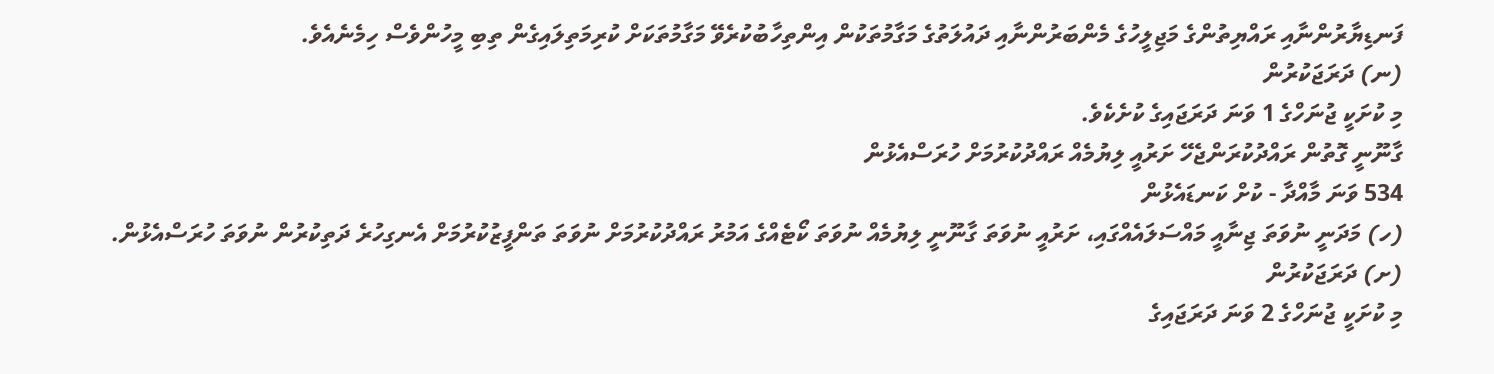ފަނޑިޔާރުންނާއި ރައްޔިތުންގެ މަޖިލީހުގެ މެންބަރުންނާއި ދައުލަތުގެ މަގާމުތަކުން އިންތިހާބުކުރެވޭ މަގާމުތަކަށް ކުރިމަތިލައިގެން ތިބި މީހުންވެސް ހިމެނެއެވެ.
(ނ) ދަރަޖަކުރުން
މި ކުށަކީ ޖުނަހްގެ 1 ވަނަ ދަރަޖައިގެ ކުށެކެވެ.
ގާނޫނީ ގޮތުން ރައްދުކުރަންޖެހޭ ށަރުއީ ލިޔުމެއް ރައްދުކުރުމަށް ހުރަސްއެޅުން
534 ވަނަ މާއްދާ - ކުށް ކަނޑައެޅުން
(ހ) މަދަނީ ނުވަތަ ޖިނާއީ މައްސަލައެއްގައި، ށަރުއީ ނުވަތަ ގާނޫނީ ލިޔުމެއް ނުވަތަ ކޯޓެއްގެ އަމުރު ރައްދުކުރުމަށް ނުވަތަ ތަންފީޒުކުރުމަށް އެނގިހުރެ ދަތިކުރުން ނުވަތަ ހުރަސްއެޅުން.
(ށ) ދަރަޖަކުރުން
މި ކުށަކީ ޖުނަހްގެ 2 ވަނަ ދަރަޖައިގެ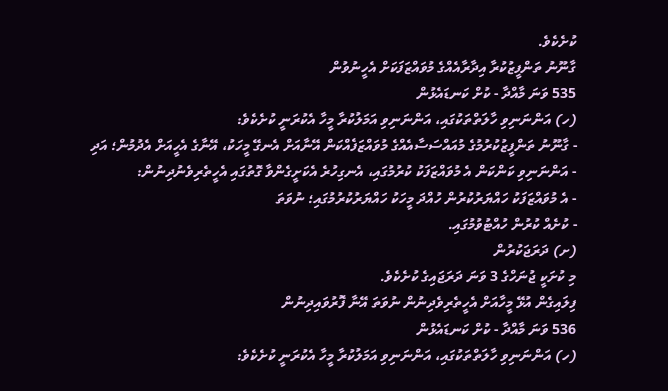ކުށެކެވެ.
ގާނޫނު ތަންފީޒުކުރާ އިދާރާއެއްގެ މުވައްޒަފަކަށް އެހީނުވުން
535 ވަނަ މާއްދާ - ކުށް ކަނޑައެޅުން
(ހ) އަންނަނިވި ހާލަތްތަކުގައި، އަންނަނިވި އަމަލުކުރާ މީހާ އެކުރަނީ ކުށެކެވެ:
- ގާނޫނު ތަންފީޒުކުރުމުގެ މުއައްސަސާއެއްގެ މުވައްޒަފެއްކަން އޭނާއަށް އެނގޭ މީހަކު، އޭނާގެ އެހީއަށް އެދުމުން؛ އަދި
- އަންނަނިވި ކަންކަން އެ މުވައްޒަފަކު ކުރުމުގައި، އެނގިހުރެ އެކަށީގެންވާ ގޮތުގައި އެހީތެރިވެނުދިނުން:
- އެ މުވައްޒަފަކު ހައްޔަރުކުރުން ހުއްދަ މީހަކު ހައްޔަރުކުރުމުގައި؛ ނުވަތަ
- ކުށެއް ކުރުން ހުއްޓުވުމުގައި.
(ށ) ދަރަޖަކުރުން
މި ކުށަކީ ޖުނަހްގެ 3 ވަނަ ދަރަޖައިގެ ކުށެކެވެ.
ފިލައިގެން އުޅޭ މީހާއަށް އެހީތެރިވެދިނުން ނުވަތަ އޭނާ ފޮރުވައިދިނުން
536 ވަނަ މާއްދާ - ކުށް ކަނޑައެޅުން
(ހ) އަންނަނިވި ހާލަތްތަކުގައި، އަންނަނިވި އަމަލުކުރާ މީހާ އެކުރަނީ ކުށެކެވެ: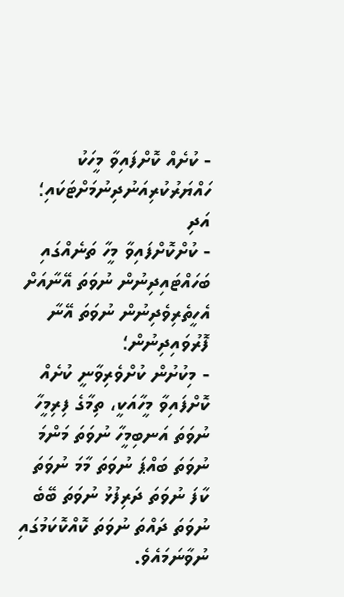- ކުށެއް ކޮށްފައިވާ މީހަކު ހައްޔަރުކުރިއަނުދިނުމަށްޓަކައި؛ އަދި
- ކުށްކޮށްފައިވާ މީހާ ތަނެއްގައި ބަހައްޓައިދިނުން ނުވަތަ އޭނާއަށް އެހީތެރިވެދިނުން ނުވަތަ އޭނާ ފޮރުވައިދިނުން؛
- މިކުށުން ކުށްވެރިވާނީ ކުށެއް ކޮށްފައިވާ މީހާއަކީ، ތިމާގެ ފިރިމީހާ ނުވަތަ އަނބިމީހާ ނުވަތަ މަންމަ ނުވަތަ ބައްޕަ ނުވަތަ މާމަ ނުވަތަ ކާފަ ނުވަތަ ދަރިފުޅު ނުވަތަ ބޭބެ ނުވަތަ ދައްތަ ނުވަތަ ކޮއްކޮކަމުގައި ނުވާނަމައެވެ.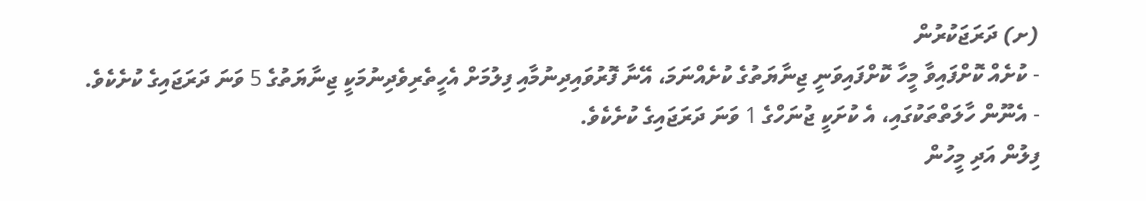(ށ) ދަރަޖަކުރުން
- ކުށެއް ކޮށްފައިވާ މީހާ ކޮށްފައިވަނީ ޖިނާޔަތުގެ ކުށެއްނަމަ، އޭނާ ފޮރުވައިދިނުމާއި ފިލުމަށް އެހީތެރިވެދިނުމަކީ ޖިނާޔަތުގެ 5 ވަނަ ދަރަޖައިގެ ކުށެކެވެ.
- އެނޫން ހާލަތްތަކުގައި، އެ ކުށަކީ ޖުނަހްގެ 1 ވަނަ ދަރަޖައިގެ ކުށެކެވެ.
ފިލުން އަދި މީހުން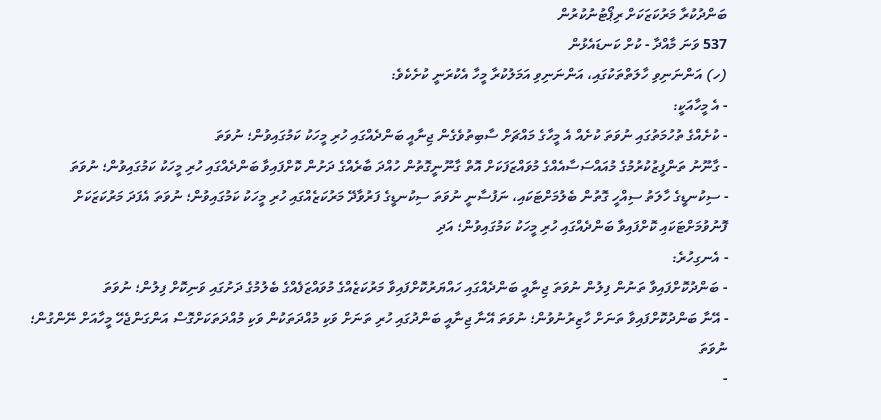ބަންދުކުރާ މަރުކަޒަކަށް ރިޕޯޓުނުކުރުން
537 ވަނަ މާއްދާ - ކުށް ކަނޑައެޅުން
(ހ) އަންނަނިވި ހާލަތްތަކުގައި، އަންނަނިވި އަމަލުކުރާ މީހާ އެކުރަނީ ކުށެކެވެ:
- އެ މީހާއަކީ:
- ކުށެއްގެ ތުހުމަތުގައި ނުވަތަ ކުށެއް އެ މީހާގެ މައްޗަށް ސާބިތުވެގެން ޖިނާއީ ބަންދެއްގައި ހުރި މީހަކު ކަމުގައިވުން؛ ނުވަތަ
- ގާނޫނު ތަންފީޒުކުރުމުގެ މުއައްސަސާއެއްގެ މުވައްޒަފަކަށް އޮތް ގާނޫނީގޮތުން ހުއްދަ ބާރެއްގެ ދަށުން ކޮށްފައިވާ ބަންދެއްގައި ހުރި މީހަކު ކަމުގައިވުން؛ ނުވަތަ
- ސިކުނޑީގެ ހާލަތު ސިއްހީ ގޮތުން ބެލުމަށްޓަކައި، ނަފުސާނީ ނުވަތަ ސިކުނޑީގެ ފަރުވާދޭ މަރުކަޒެއްގައި ހުރި މީހަކު ކަމުގައިވުން؛ ނުވަތަ އެފަދަ މަރުކަޒަކަށް ފޮނުވުމަށްޓަކައި ކޮށްފައިވާ ބަންދެއްގައި ހުރި މީހަކު ކަމުގައިވުން؛ އަދި
- އެނގިހުރެ:
- ބަންދުކޮށްފައިވާ ތަނުން ފިލުން ނުވަތަ ޖިނާއީ ބަންދެއްގައި ހައްޔަރުކޮށްފައިވާ މަރުކަޒެއްގެ މުވައްޒަފެއްގެ ބެލުމުގެ ދަށުގައި ވަނިކޮށް ފިލުން؛ ނުވަތަ
- އޭނާ ބަންދުކޮށްފައިވާ ތަނަށް ހާޒިރުނުވުން؛ ނުވަތަ އޭނާ ޖިނާއީ ބަންދުގައި ހުރި ތަނަށް ވަކި މުއްދަތަކުން ވަކި މުއްދަތަކަށްގޮސް އަންގަންޖެހޭ މީހާއަށް ނޭންގުން؛ ނުވަތަ
-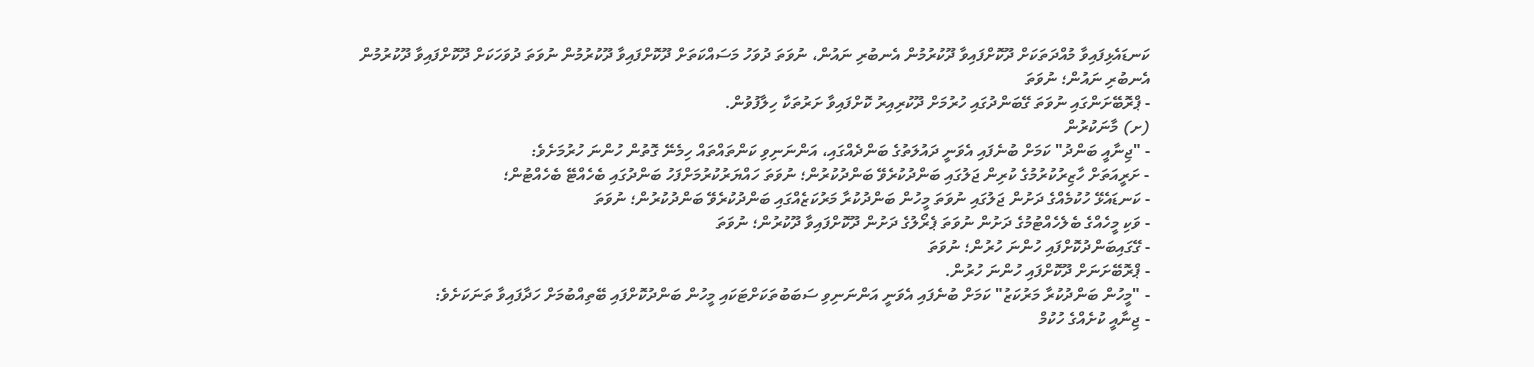ކަނޑައެޅިފައިވާ މުއްދަތަކަށް ދޫކޮށްފައިވާ ދޫކުރުމުން އެނބުރި ނައުން، ނުވަތަ ދުވަހު މަސައްކަތަށް ދޫކޮށްފައިވާ ދޫކުރުމުން ނުވަތަ ދުވަހަކަށް ދޫކޮށްފައިވާ ދޫކުރުމުން އެނބުރި ނައުން؛ ނުވަތަ
- ޕްރޮބޭށަންގައި ނުވަތަ ގޭބަންދުގައި ހުރުމަށް ދޫކުރިއިރު ކޮށްފައިވާ ށަރުތަކާ ހިލާފުވުން.
(ށ) މާނަކުރުން
- "ޖިނާއީ ބަންދު" ކަމަށް ބުނެފައި އެވަނީ ދައުލަތުގެ ބަންދެއްގައި، އަންނަނިވި ކަންތައްތައް ހިމެނޭ ގޮތުން ހުންނަ ހުރުމަށެވެ:
- ށަރީއަތަށް ހާޒިރުކުރުމުގެ ކުރިން ޖަލުގައި ބަންދުކުރެވޭ ބަންދުކުރުން؛ ނުވަތަ ހައްޔަރުކުރުމަށްފަހު ބަންދުގައި ބެހެއްޓޭ ބެހެއްޓުން؛
- ކަނޑައެޅޭ ހުކުމެއްގެ ދަށުން ޖަލުގައި ނުވަތަ މީހުން ބަންދުކުރާ މަރުކަޒެއްގައި ބަންދުކުރެވޭ ބަންދުކުރުން؛ ނުވަތަ
- ވަކި މީހެއްގެ ބެލެހެއްޓުމުގެ ދަށުން ނުވަތަ ޕެރޯލުގެ ދަށުން ދޫކޮށްފައިވާ ދޫކުރުން؛ ނުވަތަ
- ގޭގައިބަންދުކޮށްފައި ހުންނަ ހުރުން؛ ނުވަތަ
- ޕްރޮބޭށަނަށް ދޫކޮށްފައި ހުންނަ ހުރުން.
- "މީހުން ބަންދުކުރާ މަރުކަޒު" ކަމަށް ބުނެފައި އެވަނީ އަންނަނިވި ސަބަބުތަކަށްޓަކައި މީހުން ބަންދުކޮށްފައި ބޭތިއްބުމަށް ހަދާފައިވާ ތަނަކަށެވެ:
- ޖިނާއީ ކުށެއްގެ ހުކުމް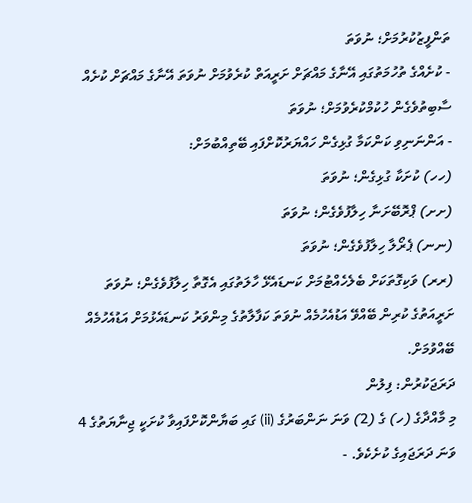ތަންފީޒުކުރުމަށް؛ ނުވަތަ
- ކުށެއްގެ ތުހުމަތުގައި އޭނާގެ މައްޗަށް ށަރީއަތް ކުރެވުމަށް ނުވަތަ އޭނާގެ މައްޗަށް ކުށެއް ސާބިތުވެގެން ހުކުމްކުރެވުމަށް؛ ނުވަތަ
- އަންނަނިވި ކަންކަމާ ގުޅިގެން ހައްޔަރުކޮށްފައި ބޭތިއްބުމަށް:
(ހހ) ކުށަކާ ގުޅިގެން؛ ނުވަތަ
(ށށ) ޕްރޮބޭށަނާ ހިލާފުވެގެން؛ ނުވަތަ
(ނނ) ޕެރޯލާ ހިލާފުވެގެން؛ ނުވަތަ
(ރރ) ވަކިގޮތަކަށް ބެލެހެއްޓުމަށް ކަނޑައެޅޭ ހާލަތުގައި އެގޮތާ ހިލާފުވެގެން؛ ނުވަތަ ށަރީއަތުގެ ކުރިން ބޭއްވޭ އަޑުއެހުމެއް ނުވަތަ ކަފާލާތުގެ މިންވަރު ކަނޑައެޅުމަށް އަޑުއެހުމެއް ބޭއްވުމަށް.
ދަރަޖަކުރުން: ފިލުން
މި މާއްދާގެ (ހ) ގެ (2) ވަނަ ނަންބަރުގެ (ii) ގައި ބަޔާންކޮށްފައިވާ ކުށަކީ ޖިނާޔަތުގެ 4 ވަނަ ދަރަޖައިގެ ކުށެކެވެ. -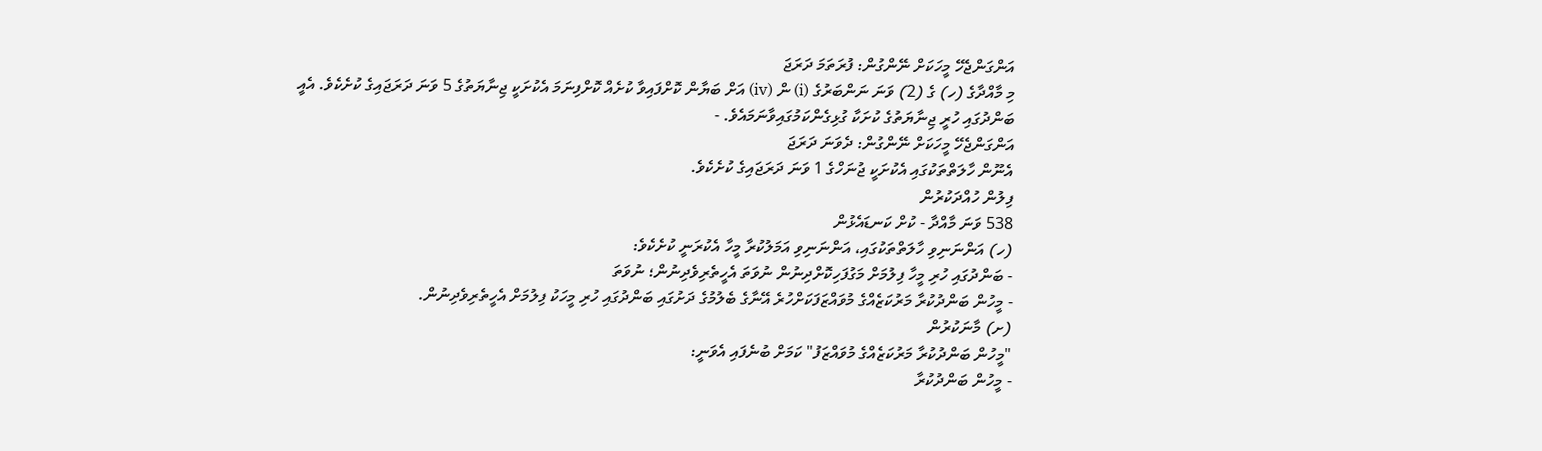އަންގަންޖެހޭ މީހަކަށް ނޭންގުން: ފުރަތަމަ ދަރަޖަ
މި މާއްދާގެ (ހ) ގެ (2) ވަނަ ނަންބަރުގެ (i) ން (iv) އަށް ބަޔާން ކޮށްފައިވާ ކުށެއް ކޮށްފިނަމަ އެކުށަކީ ޖިނާޔަތުގެ 5 ވަނަ ދަރަޖައިގެ ކުށެކެވެ. އެއީ ބަންދުގައި ހުރީ ޖިނާޔަތުގެ ކުށަކާ ގުޅިގެންކަމުގައިވާނަމައެވެ. -
އަންގަންޖެހޭ މީހަކަށް ނޭންގުން: ދެވަނަ ދަރަޖަ
އެނޫން ހާލަތްތަކުގައި އެކުށަކީ ޖުނަހްގެ 1 ވަނަ ދަރަޖައިގެ ކުށެކެވެ.
ފިލުން ހުއްދަކުރުން
538 ވަނަ މާއްދާ - ކުށް ކަނޑައެޅުން
(ހ) އަންނަނިވި ހާލަތްތަކުގައި، އަންނަނިވި އަމަލުކުރާ މީހާ އެކުރަނީ ކުށެކެވެ:
- ބަންދުގައި ހުރި މީހާ ފިލުމަށް މަގުފަހިކޮށްދިނުން ނުވަތަ އެހީތެރިވެދިނުން؛ ނުވަތަ
- މީހުން ބަންދުކުރާ މަރުކަޒެއްގެ މުވައްޒަފަކަށްހުރެ އޭނާގެ ބެލުމުގެ ދަށުގައި ބަންދުގައި ހުރި މީހަކު ފިލުމަށް އެހީތެރިވެދިނުން.
(ށ) މާނަކުރުން
"މީހުން ބަންދުކުރާ މަރުކަޒެއްގެ މުވައްޒަފު" ކަމަށް ބުނެފައި އެވަނީ:
- މީހުން ބަންދުކުރާ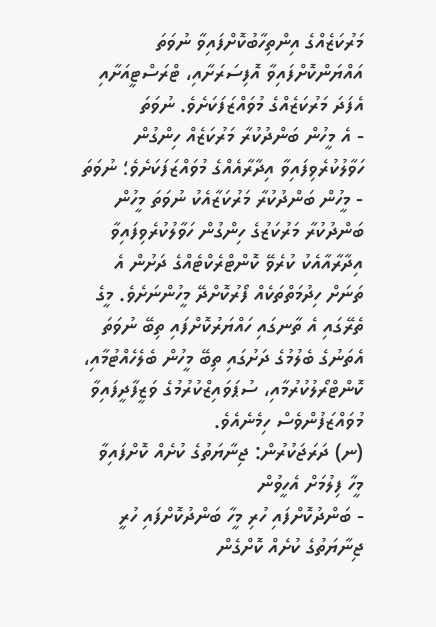މަރުކަޒެއްގެ އިންތިހާބުކޮށްފައިވާ ނުވަތަ އައްޔަންކޮށްފައިވާ އޮފިސަރަށާއި، ޓްރަސްޓީއަށާއި އެފަދަ މަރުކަޒެއްގެ މުވައްޒަފަކަށެވެ. ނުވަތަ
- އެ މީހުން ބަންދުކުރާ މަރުކަޒެއް ހިންގުން ހަވާލުކުރެވިފައިވާ އިދާރާއެއްގެ މުވައްޒަފަކަށެވެ؛ ނުވަތަ
- މީހުން ބަންދުކުރާ މަރުކަޒާއެކު ނުވަތަ މީހުން ބަންދުކުރާ މަރުކަޒުގެ ހިންގުން ހަވާލުކުރެވިފައިވާ އިދާރާއާއެކު ކުރެވޭ ކޮންޓްރެކްޓެއްގެ ދަށުން އެ ތަނަށް ހިދުމަތްތަކެއް ފޯރުކޮށްދޭ މީހުންނަށެވެ. މީގެ ތެރޭގައި އެ ތާނގައި ހައްޔަރުކޮށްފައި ތިބޭ ނުވަތަ އެތަނުގެ ބެލުމުގެ ދަށުގައި ތިބޭ މީހުން ބެލެހެއްޓުމާއި، ކޮންޓްރޯލުކުރުމާއި، ސުޕަވައިޒްކުރުމުގެ ވަޒީފާދީފައިވާ މުވައްޒަފުންވެސް ހިމެނެއެވެ.
(ނ) ދަރަޖަކުރުން: ޖިނާޔަތުގެ ކުށެއް ކޮށްފައިވާ މީހާ ފިލުމަށް އެހީވުން
- ބަންދުކޮށްފައި ހުރި މީހާ ބަންދުކޮށްފައި ހުރީ ޖިނާޔަތުގެ ކުށެއް ކޮށްގެން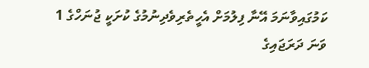ކަމުގައިވާނަމަ އޭނާ ފިލުމަށް އެހީތެރިވެދިނުމުގެ ކުށަކީ ޖުނަހްގެ 1 ވަނަ ދަރަޖައިގެ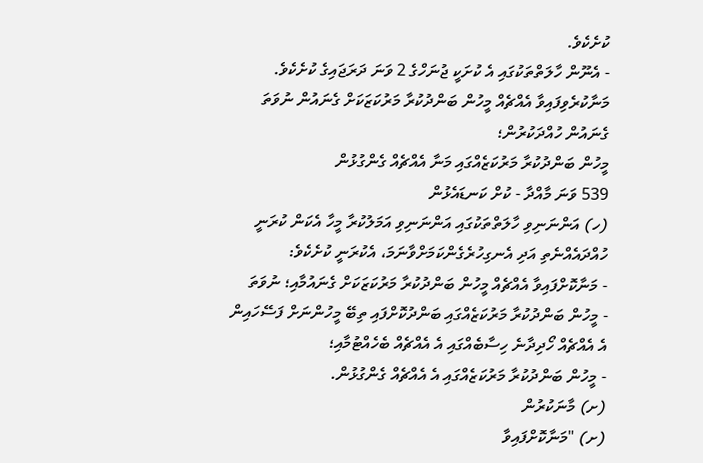ކުށެކެވެ.
- އެނޫން ހާލަތްތަކުގައި އެ ކުށަކީ ޖުނަހްގެ 2 ވަނަ ދަރަޖައިގެ ކުށެކެވެ.
މަނާކުރެވިފައިވާ އެއްޗެއް މީހުން ބަންދުކުރާ މަރުކަޒަކަށް ގެނައުން ނުވަތަ ގެނައުން ހުއްދަކުރުން؛
މީހުން ބަންދުކުރާ މަރުކަޒެއްގައި މަނާ އެއްޗެއް ގެންގުޅުން
539 ވަނަ މާއްދާ - ކުށް ކަނޑައެޅުން
(ހ) އަންނަނިވި ހާލަތްތަކުގައި އަންނަނިވި އަމަލުކުރާ މީހާ އެކަން ކުރަނީ ހުއްދައެއްނެތި އަދި އެނގިހުރެގެންކަމަށްވާނަމަ، އެކުރަނީ ކުށެކެވެ:
- މަނާކޮށްފައިވާ އެއްޗެއް މީހުން ބަންދުކުރާ މަރުކަޒަކަށް ގެނައުމާއި؛ ނުވަތަ
- މީހުން ބަންދުކުރާ މަރުކަޒެއްގައި ބަންދުކޮށްފައި ތިބޭ މީހުންނަށް ފަސޭހައިން އެ އެއްޗެއް ހޯދިދާނެ ހިސާބެއްގައި އެ އެއްޗެއް ބެހެއްޓުމާއި؛
- މީހުން ބަންދުކުރާ މަރުކަޒެއްގައި އެ އެއްޗެއް ގެންގުޅުން.
(ށ) މާނަކުރުން
(ށ) "މަނާކޮށްފައިވާ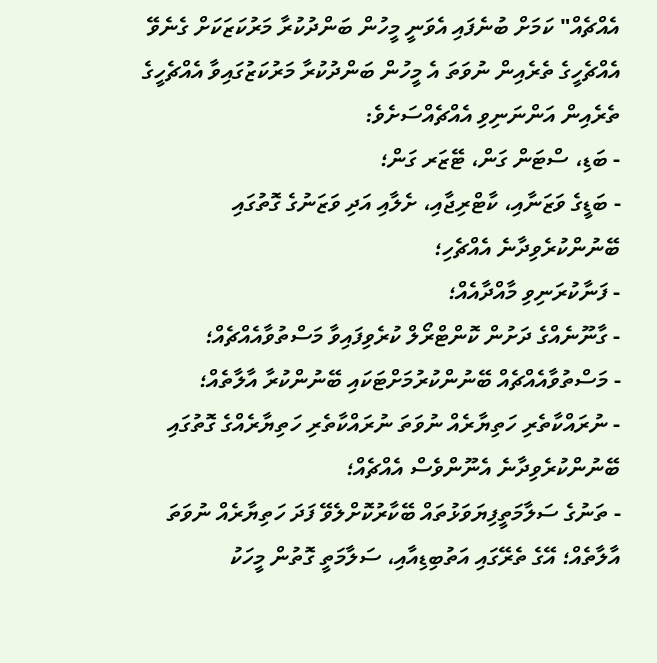އެއްޗެއް" ކަމަށް ބުނެފައި އެވަނީ މީހުން ބަންދުކުރާ މަރުކަޒަކަށް ގެނެވޭ އެއްޗެހީގެ ތެރެއިން ނުވަތަ އެ މީހުން ބަންދުކުރާ މަރުކަޒުގައިވާ އެއްޗެހީގެ ތެރެއިން އަންނަނިވި އެއްޗެއްސަށެވެ:
- ބަޑި، ސްޓަން ގަން، ޓޭޒަރ ގަން؛
- ބަޑީގެ ވަޒަނާއި، ކާޓްރިޖާއި، ށެލާއި އަދި ވަޒަނުގެ ގޮތުގައި ބޭނުންކުރެވިދާނެ އެއްޗެހި؛
- ފަނާކުރަނިވި މާއްދާއެއް؛
- ގާނޫނެއްގެ ދަށުން ކޮންޓްރޯލް ކުރެވިފައިވާ މަސްތުވާއެއްޗެއް؛
- މަސްތުވާއެއްޗެއް ބޭނުންކުރުމަށްޓަކައި ބޭނުންކުރާ އާލާތެއް؛
- ނުރައްކާތެރި ހަތިޔާރެއް ނުވަތަ ނުރައްކާތެރި ހަތިޔާރެއްގެ ގޮތުގައި ބޭނުންކުރެވިދާނެ އެނޫންވެސް އެއްޗެއް؛
- ތަނުގެ ސަލާމަތީފިޔަވަޅުތައް ބޭކާރުކޮށްލެވޭ ފަދަ ހަތިޔާރެއް ނުވަތަ އާލާތެއް؛ އޭގެ ތެރޭގައި އަތުބިޑިއާއި، ސަލާމަތީ ގޮތުން މީހަކު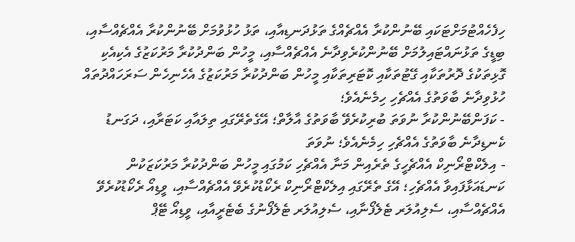ހިފެހެއްޓުމަށްޓަކައި ބޭނުންކުރާ އެއްޗެއްގެ ތަޅުދަނޑިއާއި، ތަޅު ހުޅުވުމަށް ބޭނުންކުރާ އެއްޗެއްސާއި، ބިޑީގެ ތަޅުނައްޓައިލުމަށް ބޭނުންކުރެވިދާނެ އެއްޗެއްސާއި، މީހުން ބަންދުކުރާ މަރުކަޒުގެ އެކިއެކި ގޮޅިތަކުގެ ދޮރުތަކާއި ގޭޓުތަކާއި ކޮޓަރިތަކާއި މީހުން ބަންދުކުރާ މަރުކަޒުގެ އެހެނިހެން ސަރަހައްދުތައް ހުޅުވިދާނެ ބާވަތުގެ އެއްޗެހި ހިމެނެއެވެ؛
- ކަފަންބޭނުންކުރާ ނުވަތަ ބުރިކުރެވޭ ބާވަތުގެ އާލާތް؛ އޭގެތެރޭގައި ތިލައާއި ކަޓަރާއި، ދަގަނޑު ކެނޑިދާނެ ބާވަތުގެ އެއްޗެހި ހިމެނެއެވެ؛ ނުވަތަ
- އިލެކްޓްރޯނިކް އެއްޗެހީގެ ތެރެއިން މަނާ އެއްޗެހި ކަމުގައި މީހުން ބަންދުކުރާ މަރުކަޒަކުން ކަނޑައަޅާފައިވާ އެއްޗެހި؛ އޭގެ ތެރޭގައި އިލެކްޓްރޯނިކް ރެކޯޑުކުރެވޭ އެއްޗެއްސާއި، ވީޑިއޯ ރެކޯޑުކުރެވޭ އެއްޗެއްސާއި، ސެލިއުލަރ ޓެލެފޯނާއި، ސެލިއުލަރ ޓެލެފޯނުގެ ބެޓެރީއާއި، ވީޑިއޯ ޓޭޕް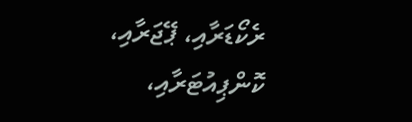ރެކޯޑަރާއި، ޕޭޖަރާއި، ކޮންޕިއުޓަރާއި،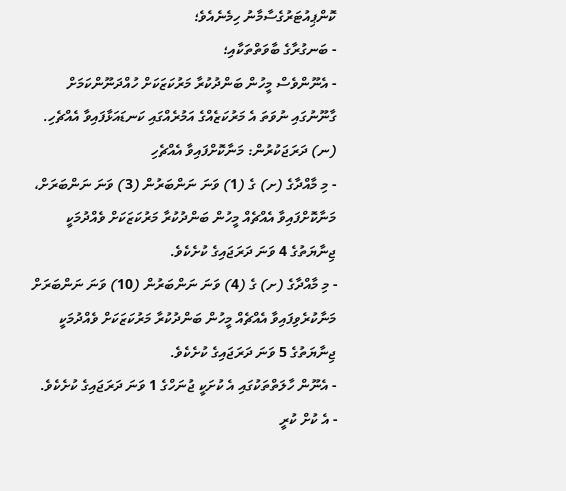ކޮންޕިއުޓަރުގެސާމާނު ހިމެނެއެވެ؛
- ބަނގުރާގެ ބާވަތްތަކާއި؛
- އެނޫންވެސް މީހުން ބަންދުކުރާ މަރުކަޒަކަށް ހުއްދަނޫންކަމަށް ގާނޫނުގައި ނުވަތަ އެ މަރުކަޒެއްގެ އަމުރެއްގައި ކަނޑައަޅާފައިވާ އެއްޗެހި.
(ނ) ދަރަޖަކުރުން: މަނާކޮށްފައިވާ އެއްޗެހި
- މި މާއްދާގެ (ށ) ގެ (1) ވަނަ ނަންބަރުން (3) ވަނަ ނަންބަރަށް، މަނާކޮށްފައިވާ އެއްޗެއް މީހުން ބަންދުކުރާ މަރުކަޒަކަށް ވެއްދުމަކީ ޖިނާޔަތުގެ 4 ވަނަ ދަރަޖައިގެ ކުށެކެވެ.
- މި މާއްދާގެ (ށ) ގެ (4) ވަނަ ނަންބަރުން (10) ވަނަ ނަންބަރަށް މަނާކުރެވިފައިވާ އެއްޗެއް މީހުން ބަންދުކުރާ މަރުކަޒަކަށް ވެއްދުމަކީ ޖިނާޔަތުގެ 5 ވަނަ ދަރަޖައިގެ ކުށެކެވެ.
- އެނޫން ހާލަތްތަކުގައި އެ ކުށަކީ ޖުނަހްގެ 1 ވަނަ ދަރަޖައިގެ ކުށެކެވެ.
- އެ ކުށް ކުރީ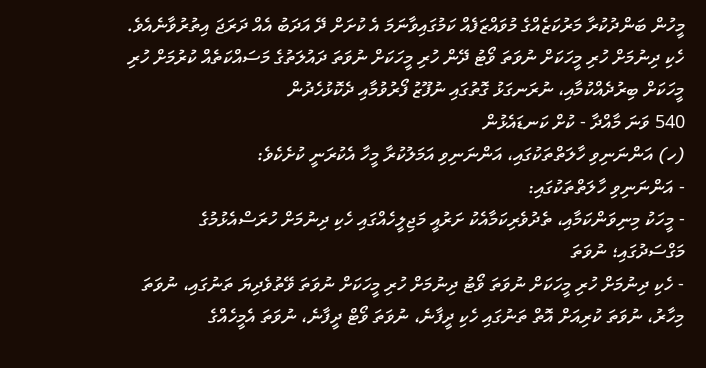މީހުން ބަންދުކުރާ މަރުކަޒެއްގެ މުވައްޒަފެއް ކަމުގައިވާނަމަ އެ ކުށަށް ދޭ އަދަބު އެއް ދަރަޖަ އިތުރުވާނެއެވެ.
ހެކި ދިނުމަށް ހުރި މީހަކަށް ނުވަތަ ވޯޓު ދޭން ހުރި މީހަކަށް ނުވަތަ ދައުލަތުގެ މަސައްކަތެއް ކުރުމަށް ހުރި މީހަކަށް ބިރުދެއްކުމާއި، ނުރަނގަޅު ގޮތުގައި ނުފޫޒު ފޯރުވުމާއި ދެކޮޅުހެދުން
540 ވަނަ މާއްދާ - ކުށް ކަނޑައެޅުން
(ހ) އަންނަނިވި ހާލަތްތަކުގައި، އަންނަނިވި އަމަލުކުރާ މީހާ އެކުރަނީ ކުށެކެވެ:
- އަންނަނިވި ހާލަތްތަކުގައި:
- މީހަކު މިނިވަންކަމާއި، ތެދުވެރިކަމާއެކު ށަރުއީ މަޖިލީހެއްގައި ހެކި ދިނުމަށް ހުރަސްއެޅުމުގެ މަގްސަދުގައި؛ ނުވަތަ
- ހެކި ދިނުމަށް ހުރި މީހަކަށް ނުވަތަ ވޯޓު ދިނުމަށް ހުރި މީހަކަށް ނުވަތަ ވޭތުވެދިޔަ ތަނުގައި، ނުވަތަ މިހާރު، ނުވަތަ ކުރިއަށް އޮތް ތަނުގައި ހެކި ދީފާނެ، ނުވަތަ ވޯޓް ދީފާނެ، ނުވަތަ އެމީހެއްގެ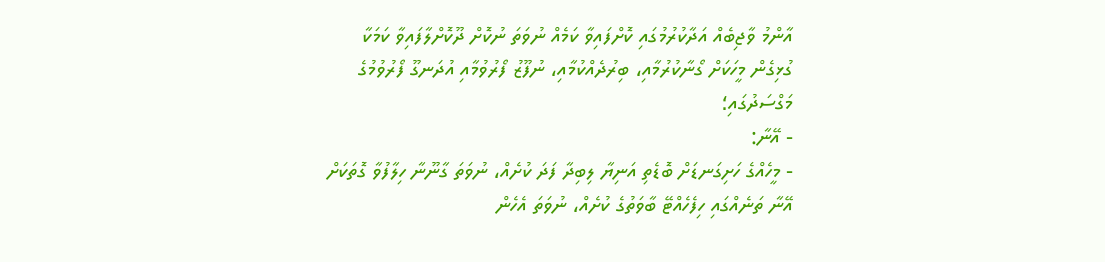އާންމު ވާޖިބެއް އަދާކުރުމުގައި ކޮށްފައިވާ ކަމެއް ނުވަތަ ނުކޮށް ދޫކޮށްލާފައިވާ ކަމަކާ ގުޅިގެން މީހަކަށް ގޯނާކުރުމާއި، ބިރުދެއްކުމާއި، ނުފޫޒު ފޯރުވުމާއި އުދަނގޫ ފޯރުވުމުގެ މަގްސަދުގައި؛
- އޭނާ:
- މީހެއްގެ ހަށިގަނޑަށް ބޮޑެތި އަނިޔާ ލިބިދާ ފަދަ ކުށެއް، ނުވަތަ ގާނޫނާ ހިލާފުވާ ގޮތަކަށް އޭނާ ތަނެއްގައި ހިފެހެއްޓޭ ބާވަތުގެ ކުށެއް، ނުވަތަ އެހެން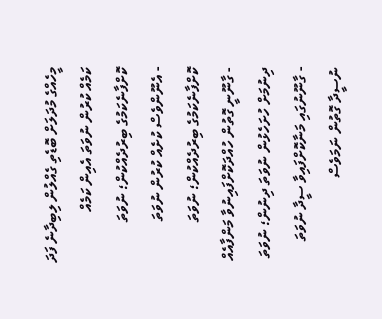މީހެއްގެ މުދަލަށް ބޮޑެތި ގެއްލުން ލިބިދާނެ ފަދަ ކަމެއް ކުރުން ނުވަތަ އެއިން ކަމެއް ކޮށްފާނެކަމުގެ ބިރުދެއްކުން؛ ނުވަތަ
- އެނޫންވެސް ކުށެއް ކުރުން ނުވަތަ ކޮށްފާނެކަމުގެ ބިރުދެއްކުން؛ ނުވަތަ
- ގާނޫނީ ގޮތުން ހުއްދަކޮށްފައިނުވާ މަންފާއެއް ދިނުމަށް ހުށަހެޅުން ނުވަތަ ދިނުން؛ ނުވަތަ
- ގާނޫނުގައި މަނާކޮށްފައިވާ ސީދާ ނުވަތަ ނުސީދާ ގޮތުން ނަމަވެސް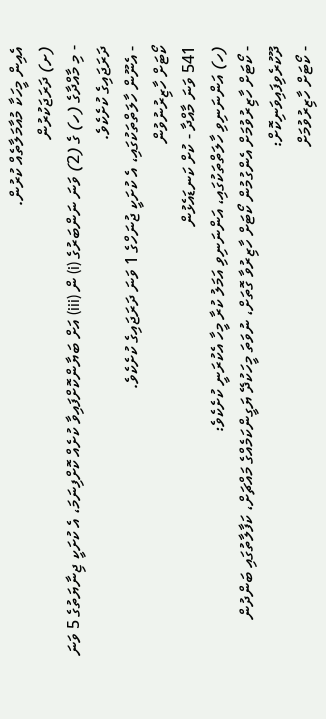އެއިން މީހަކާ މުއާމަލާތެއް ކުރުން.
(ށ) ދަރަޖަކުރުން
- މި މާއްދާގެ (ހ) ގެ (2) ވަނަ ނަންބަރުގެ (i) ން (iii) އަށް ބަޔާންކޮށްފައިވާ ކުށެއް ކޮށްފިނަމަ، އެ ކުށަކީ ޖިނާޔަތުގެ 5 ވަނަ ދަރަޖައިގެ ކުށެކެވެ.
- އެނޫން ހާލަތްތަކުގައި، އެ ކުށަކީ ޖުނަހްގެ 1 ވަނަ ދަރަޖައިގެ ކުށެކެވެ.
ކޯޓަށް ހާޒިރުނުވުން
541 ވަނަ މާއްދާ - ކުށް ކަނޑައެޅުން
(ހ) އަންނަނިވި ހާލަތްތަކުގައި، އަންނަނިވި އަމަލު ކުރާ މީހާ އެކުރަނީ ކުށެކެވެ:
- ކޯޓަށް ހާޒިރުވުމަށް އެންގުމުން ކޯޓަށް ހާޒިރުވާ ގޮތަށް، ނުވަތަ މީހަކުދޭ ޔަގީންކަމެއްގެ މައްޗަށް، ކަފާލާތުގައި ބަންދުން ދޫކުރެވިފައިވަނިކޮށް:
- ކޯޓަށް ހާޒިރުވުމަށް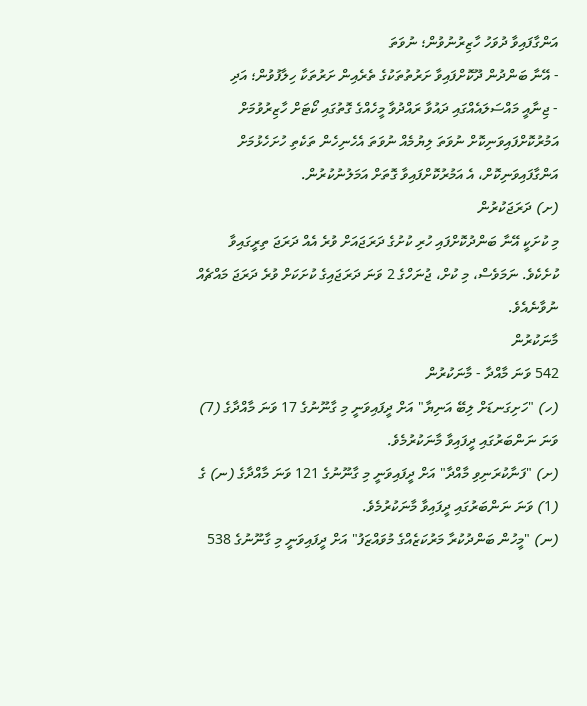އަންގާފައިވާ ދުވަހު ހާޒިރުނުވުން؛ ނުވަތަ
- އޭނާ ބަންދުން ދޫކޮށްފައިވާ ށަރުތުތަކުގެ ތެރެއިން ށަރުތަކާ ހިލާފުވުން؛ އަދި
- ޖިނާއީ މައްސަލައެއްގައި ދައުވާ ރައްދުވާ މީހެއްގެ ގޮތުގައި ކޯޓަށް ހާޒިރުވުމަށް އަމުރުކޮށްފައިވަނިކޮށް ނުވަތަ ލިޔުމެއް ނުވަތަ އެހެނިހެން ތަކެތި ހުށަހެޅުމަށް އަންގާފައިވަނިކޮށް، އެ އަމުރުކޮށްފައިވާ ގޮތަށް އަމަލުނުކުރުން.
(ށ) ދަރަޖަކުރުން
މި ކުށަކީ އޭނާ ބަންދުކޮށްފައި ހުރި ކުށުގެ ދަރަޖައަށް ވުރެ އެއް ދަރަޖަ ތިރީގައިވާ ކުށެކެވެ. ނަމަވެސް، މި ކުށް، ޖުނަހްގެ 2 ވަނަ ދަރަޖައިގެ ކުށަކަށް ވުރެ ދަރަޖަ މައްޗެއް ނުވާނެއެވެ.
މާނަކުރުން
542 ވަނަ މާއްދާ - މާނަކުރުން
(ހ) "ހަށިގަނޑަށް ލިބޭ އަނިޔާ" އަށް ދީފައިވަނީ މި ގާނޫނުގެ 17 ވަނަ މާއްދާގެ (7) ވަނަ ނަންބަރުގައި ދީފައިވާ މާނަކުރުމެވެ.
(ށ) "ފަނާކުރަނިވި މާއްދާ" އަށް ދީފައިވަނީ މި ގާނޫނުގެ 121 ވަނަ މާއްދާގެ (ނ) ގެ (1) ވަނަ ނަންބަރުގައި ދީފައިވާ މާނަކުރުމެވެ.
(ނ) "މީހުން ބަންދުކުރާ މަރުކަޒެއްގެ މުވައްޒަފު" އަށް ދީފައިވަނީ މި ގާނޫނުގެ 538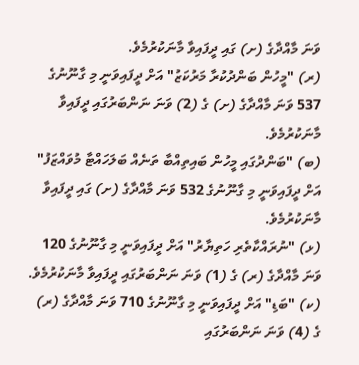ވަނަ މާއްދާގެ (ށ) ގައި ދީފައިވާ މާނަކުރުމެވެ.
(ރ) "މީހުން ބަންދުކުރާ މަރުކަޒު" އަށް ދީފައިވަނީ މި ގާނޫނުގެ 537 ވަނަ މާއްދާގެ (ށ) ގެ (2) ވަނަ ނަންބަރުގައި ދީފައިވާ މާނަކުރުމެވެ.
(ބ) "ބަންދުގައި މީހުން ބައިތިއްބާ ތަނެއް ބަލަހައްޓާ މުވައްޒަފު" އަށް ދީފައިވަނީ މި ގާނޫނުގެ 532 ވަނަ މާއްދާގެ (ށ) ގައި ދީފައިވާ މާނަކުރުމެވެ.
(ޅ) "ނުރައްކާތެރި ހަތިޔާރު" އަށް ދީފައިވަނީ މި ގާނޫނުގެ 120 ވަނަ މާއްދާގެ (ރ) ގެ (1) ވަނަ ނަންބަރުގައި ދީފައިވާ މާނަކުރުމެވެ.
(ކ) "ބަޑި" އަށް ދީފައިވަނީ މި ގާނޫނުގެ 710 ވަނަ މާއްދާގެ (ރ) ގެ (4) ވަނަ ނަންބަރުގައި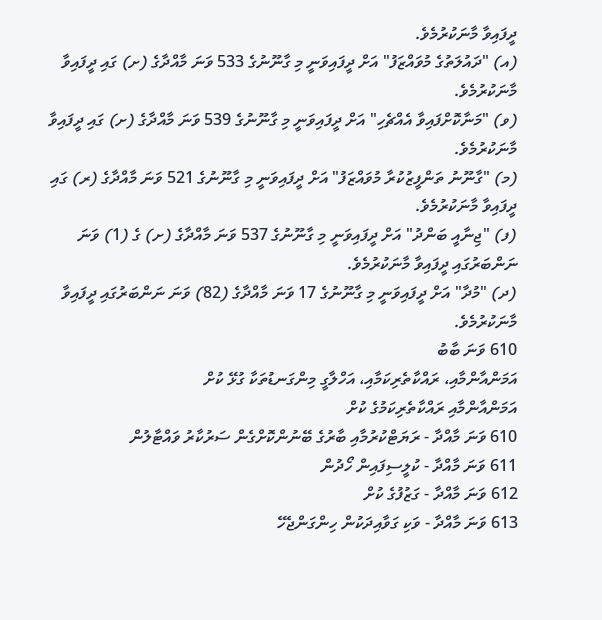ދީފައިވާ މާނަކުރުމެވެ.
(އ) "ދައުލަތުގެ މުވައްޒަފު" އަށް ދީފައިވަނީ މި ގާނޫނުގެ 533 ވަނަ މާއްދާގެ (ށ) ގައި ދީފައިވާ މާނަކުރުމެވެ.
(ވ) "މަނާކޮށްފައިވާ އެއްޗެހި" އަށް ދީފައިވަނީ މި ގާނޫނުގެ 539 ވަނަ މާއްދާގެ (ށ) ގައި ދީފައިވާ މާނަކުރުމެވެ.
(މ) "ގާނޫނު ތަންފީޒުކުރާ މުވައްޒަފު" އަށް ދީފައިވަނީ މި ގާނޫނުގެ 521 ވަނަ މާއްދާގެ (ރ) ގައި ދީފައިވާ މާނަކުރުމެވެ.
(ފ) "ޖިނާއީ ބަންދު" އަށް ދީފައިވަނީ މި ގާނޫނުގެ 537 ވަނަ މާއްދާގެ (ށ) ގެ (1) ވަނަ ނަންބަރުގައި ދީފައިވާ މާނަކުރުމެވެ.
(ދ) "މުދާ" އަށް ދީފައިވަނީ މި ގާނޫނުގެ 17 ވަނަ މާއްދާގެ (82) ވަނަ ނަންބަރުގައި ދީފައިވާ މާނަކުރުމެވެ.
610 ވަނަ ބާބު
އަމަންއާންމާއި، ރައްކާތެރިކަމާއި، އަހްލާގީ މިންގަނޑުތަކާ ގުޅޭ ކުށް
އަމަންއާންމާއި ރައްކާތެރިކަމުގެ ކުށް
610 ވަނަ މާއްދާ - ރަޔަޓްކުރުމާއި ބާރުގެ ބޭނުންކޮށްގެން ސަރުކާރު ވައްޓާލުން
611 ވަނަ މާއްދާ - ކުލީސިފައިން ހޯދުން
612 ވަނަ މާއްދާ - ގަޒުފުގެ ކުށް
613 ވަނަ މާއްދާ - ވަކި ގަވާއިދަކުން ހިންގަންޖެހޭ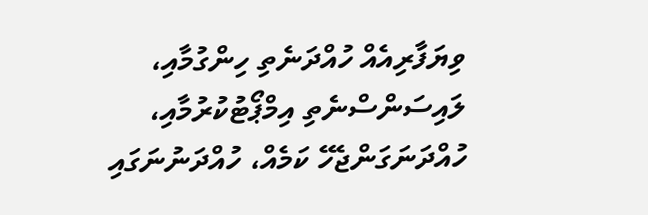ވިޔަފާރިއެއް ހުއްދަނެތި ހިންގުމާއި، ލައިސަންސްނެތި އިމްޕޯޓުކުރުމާއި، ހުއްދަނަގަންޖެހޭ ކަމެއް، ހުއްދަނުނަގައި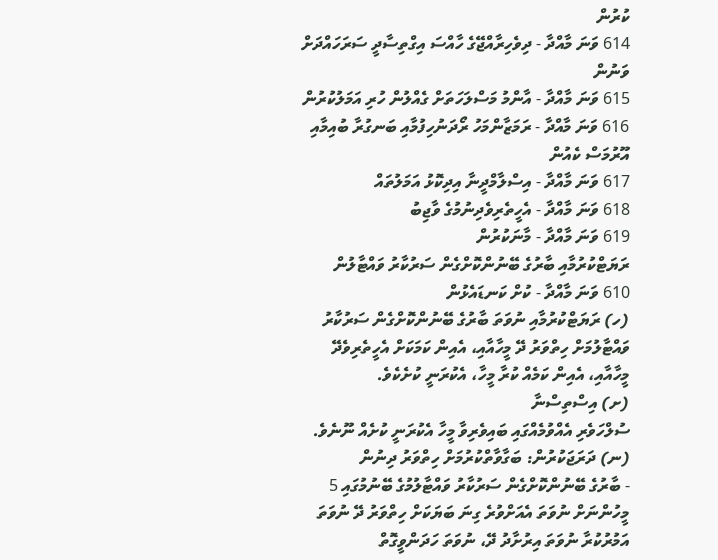ކުރުން
614 ވަނަ މާއްދާ - ދިވެހިރާއްޖޭގެ ހާއްސަ އިގްތިސާދީ ސަރަހައްދަށް ވަނުން
615 ވަނަ މާއްދާ - އާންމު މަސްލަހަތަށް ގެއްލުން ހުރި އަމަލުކުރުން
616 ވަނަ މާއްދާ - ރަމަޒާންމަހު ރޯދަނުހިފުމާއި ބަނގުރާ ބުއިމާއި އޫރުމަސް ކެއުން
617 ވަނަ މާއްދާ - އިސްލާމްދީނާ އިދިކޮޅު އަމަލުތައް
618 ވަނަ މާއްދާ - އެހީތެރިވެދިނުމުގެ ވާޖިބު
619 ވަނަ މާއްދާ - މާނަކުރުން
ރަޔަޓްކުރުމާއި ބާރުގެ ބޭނުންކޮށްގެން ސަރުކާރު ވައްޓާލުން
610 ވަނަ މާއްދާ - ކުށް ކަނޑައެޅުން
(ހ) ރަޔަޓްކުރުމާއި ނުވަތަ ބާރުގެ ބޭނުންކޮށްގެން ސަރުކާރު ވައްޓާލުމަށް ހިތްވަރު ދޭ މީހާއާއި، އެއިން ކަމަކަށް އެހީތެރިވެދޭ މީހާއާއި، އެއިން ކަމެއް ކުރާ މީހާ، އެކުރަނީ ކުށެކެވެ.
(ށ) އިސްތިސްނާ
ސުލްހަވެރި އެއްވުމެއްގައި ބައިވެރިވާ މީހާ އެކުރަނީ ކުށެއް ނޫނެވެ.
(ނ) ދަރަޖަކުރުން: ބަގާވާތްކުރުމަށް ހިތްވަރު ދިނުން
- ބާރުގެ ބޭނުންކޮށްގެން ސަރުކާރު ވައްޓާލުމުގެ ބޭނުމުގައި 5 މީހުންނަށް ނުވަތަ އެއަށްވުރެ ގިނަ ބަޔަކަށް ހިތްވަރު ދޭ ނުވަތަ އަމުރުކުރާ ނުވަތަ އިރުށާދު ދޭ، ނުވަތަ ހަދަންވީގޮތް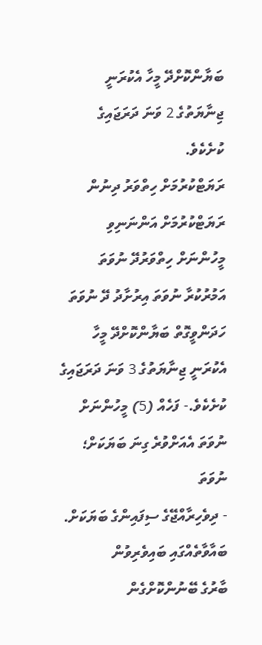ބަޔާންކޮށްދޭ މީހާ އެކުރަނީ ޖިނާޔަތުގެ 2 ވަނަ ދަރަޖައިގެ ކުށެކެވެ.
ރަޔަޓްކުރުމަށް ހިތްވަރު ދިނުން
ރަޔަޓްކުރުމަށް އަންނަނިވި މީހުންނަށް ހިތްވަރުދޭ ނުވަތަ އަމުރުކުރާ ނުވަތަ އިރުށާދު ދޭ ނުވަތަ ހަދަންވީގޮތް ބަޔާންކޮށްދޭ މީހާ އެކުރަނީ ޖިނާޔަތުގެ 3 ވަނަ ދަރަޖައިގެ ކުށެކެވެ.- ފަހެއް (5) މީހުންނަށް ނުވަތަ އެއަށްވުރެ ގިނަ ބަޔަކަށް؛ ނުވަތަ
- ދިވެހިރާއްޖޭގެ ސިފައިންގެ ބަޔަކަށް.
ބައާވާތެއްގައި ބައިވެރިވުން
ބާރުގެ ބޭނުންކޮށްގެން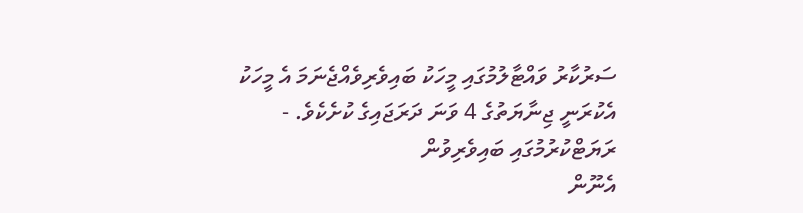ސަރުކާރު ވައްޓާލުމުގައި މީހަކު ބައިވެރިވެއްޖެނަމަ އެ މީހަކު އެކުރަނީ ޖިނާޔަތުގެ 4 ވަނަ ދަރަޖައިގެ ކުށެކެވެ. -
ރަޔަޓްކުރުމުގައި ބައިވެރިވުން
އެނޫން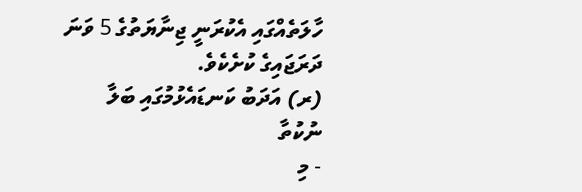ހާލަތެއްގައި އެކުރަނީ ޖިނާޔަތުގެ 5 ވަނަ ދަރަޖައިގެ ކުށެކެވެ.
(ރ) އަދަބު ކަނޑައެޅުމުގައި ބަލާ ނުކުތާ
- މި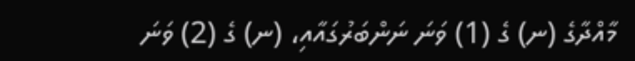މާއްދާގެ (ނ) ގެ (1) ވަނަ ނަންބަރުގައާއި، (ނ) ގެ (2) ވަނަ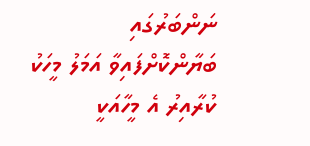ނަންބަރުގައި ބަޔާންކޮށްފައިވާ އަމަލު މީހަކު ކުރާއިރު އެ މީހާއަކީ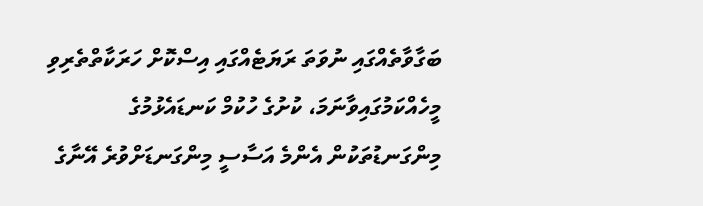ބަގާވާތެއްގައި ނުވަތަ ރަޔަޓެއްގައި އިސްކޮށް ހަރަކާތްތެރިވި މީހެއްކަމުގައިވާނަމަ، ކުށުގެ ހުކުމް ކަނޑައެޅުމުގެ މިންގަނޑުތަކުން އެންމެ އަސާސީ މިންގަނޑަށްވުރެ އޭނާގެ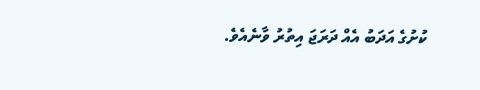ކުށުގެ އަދަބު އެއް ދަރަޖަ އިތުރު ވާނެއެވެ.